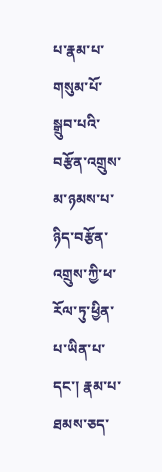པ་རྣམ་པ་གསུམ་པོ་སྒྲུབ་པའི་བརྩོན་འགྲུས་མ་ཉམས་པ་ཉིད་བརྩོན་འགྲུས་ཀྱི་ཕ་རོལ་ཏུ་ཕྱིན་པ་ཡིན་པ་དང་། རྣམ་པ་ཐམས་ཅད་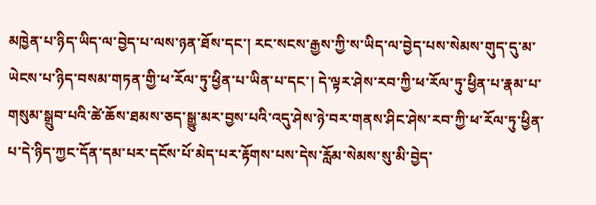མཁྱེན་པ་ཉིད་ཡིད་ལ་བྱེད་པ་ལས་ཉན་ཐོས་དང་། རང་སངས་རྒྱས་ཀྱི་ས་ཡིད་ལ་བྱེད་པས་སེམས་གུད་དུ་མ་ཡེངས་པ་ཉིད་བསམ་གཏན་གྱི་ཕ་རོལ་ཏུ་ཕྱིན་པ་ཡིན་པ་དང་། དེ་ལྟར་ཤེས་རབ་ཀྱི་ཕ་རོལ་ཏུ་ཕྱིན་པ་རྣམ་པ་གསུམ་སྒྲུབ་པའི་ཚེ་ཆོས་ཐམས་ཅད་སྒྱུ་མར་བྱས་པའི་འདུ་ཤེས་ཉེ་བར་གནས་ཤིང་ཤེས་རབ་ཀྱི་ཕ་རོལ་ཏུ་ཕྱིན་པ་དེ་ཉིད་ཀྱང་དོན་དམ་པར་དངོས་པོ་མེད་པར་རྟོགས་པས་དེས་རློམ་སེམས་སུ་མི་བྱེད་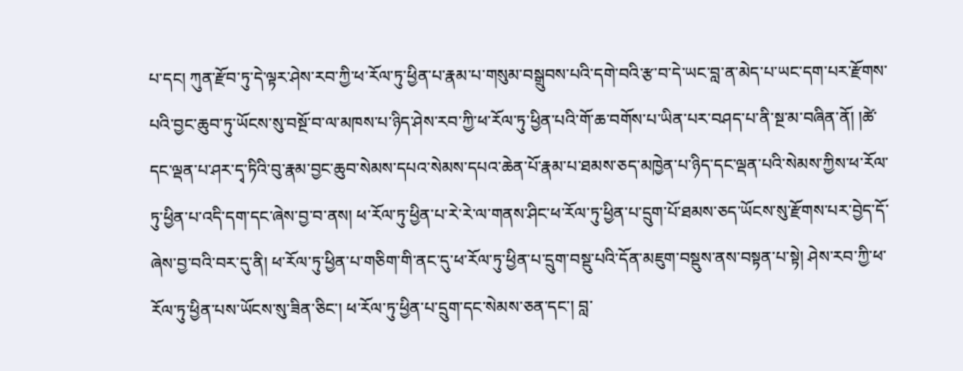པ་དང། ཀུན་རྫོབ་ཏུ་དེ་ལྟར་ཤེས་རབ་ཀྱི་ཕ་རོལ་ཏུ་ཕྱིན་པ་རྣམ་པ་གསུམ་བསྒྲུབས་པའི་དགེ་བའི་རྩ་བ་དེ་ཡང་བླ་ན་མེད་པ་ཡང་དག་པར་རྫོགས་པའི་བྱང་ཆུབ་ཏུ་ཡོངས་སུ་བསྔོ་བ་ལ་མཁས་པ་ཉིད་ཤེས་རབ་ཀྱི་ཕ་རོལ་ཏུ་ཕྱིན་པའི་གོ་ཆ་བགོས་པ་ཡིན་པར་བཤད་པ་ནི་སྔ་མ་བཞིན་ནོ། །ཚེ་དང་ལྡན་པ་ཤར་དྭ་ཏིའི་བུ་རྣམ་བྱང་ཆུབ་སེམས་དཔའ་སེམས་དཔའ་ཆེན་པོ་རྣམ་པ་ཐམས་ཅད་མཁྱེན་པ་ཉིད་དང་ལྡན་པའི་སེམས་ཀྱིས་ཕ་རོལ་ཏུ་ཕྱིན་པ་འདི་དག་དང་ཞེས་བྱ་བ་ནས། ཕ་རོལ་ཏུ་ཕྱིན་པ་རེ་རེ་ལ་གནས་ཤིང་ཕ་རོལ་ཏུ་ཕྱིན་པ་དྲུག་པོ་ཐམས་ཅད་ཡོངས་སུ་རྫོགས་པར་བྱེད་དོ་ཞེས་བྱ་བའི་བར་དུ་ནི། ཕ་རོལ་ཏུ་ཕྱིན་པ་གཅིག་གི་ནང་དུ་ཕ་རོལ་ཏུ་ཕྱིན་པ་དྲུག་བསྡུ་པའི་དོན་མཇུག་བསྡུས་ནས་བསྟན་པ་སྟེ། ཤེས་རབ་ཀྱི་ཕ་རོལ་ཏུ་ཕྱིན་པས་ཡོངས་སུ་ཟིན་ཅིང་། ཕ་རོལ་ཏུ་ཕྱིན་པ་དྲུག་དང་སེམས་ཅན་དང་། བླ་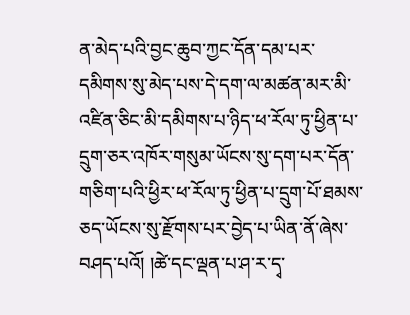ན་མེད་པའི་བྱང་ཆུབ་ཀྱང་དོན་དམ་པར་དམིགས་སུ་མེད་པས་དེ་དག་ལ་མཚན་མར་མི་འཛིན་ཅིང་མི་དམིགས་པ་ཉིད་ཕ་རོལ་ཏུ་ཕྱིན་པ་དྲུག་ཅར་འཁོར་གསུམ་ཡོངས་སུ་དག་པར་དོན་གཅིག་པའི་ཕྱིར་ཕ་རོལ་ཏུ་ཕྱིན་པ་དྲུག་པོ་ཐམས་ཅད་ཡོངས་སུ་རྫོགས་པར་བྱེད་པ་ཡིན་ནོ་ཞེས་བཤད་པའོ། །ཚེ་དང་ལྡན་པ་ཤ་ར་དྭ་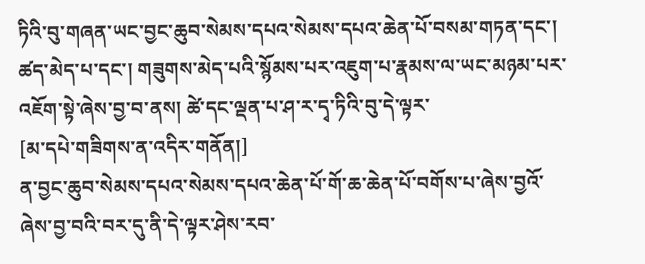ཏིའི་བུ་གཞན་ཡང་བྱང་ཆུབ་སེམས་དཔའ་སེམས་དཔའ་ཆེན་པོ་བསམ་གཏན་དང་། ཚད་མེད་པ་དང་། གཟུགས་མེད་པའི་སྙོམས་པར་འཇུག་པ་རྣམས་ལ་ཡང་མཉམ་པར་འཇོག་སྟེ་ཞེས་བྱ་བ་ནས། ཚེ་དང་ལྡན་པ་ཤ་ར་དྭ་ཏིའི་བུ་དེ་ལྟར་
[མ་དཔེ་གཟིགས་ན་འདིར་གནོན།]
ན་བྱང་ཆུབ་སེམས་དཔའ་སེམས་དཔའ་ཆེན་པོ་གོ་ཆ་ཆེན་པོ་བགོས་པ་ཞེས་བྱའོ་ཞེས་བྱ་བའི་བར་དུ་ནི་དེ་ལྟར་ཤེས་རབ་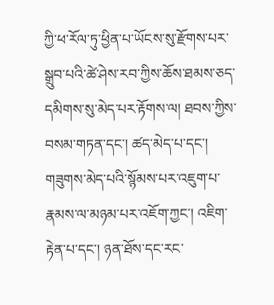ཀྱི་ཕ་རོལ་ཏུ་ཕྱིན་པ་ཡོངས་སུ་རྫོགས་པར་སྒྲུབ་པའི་ཚེ་ཤེས་རབ་ཀྱིས་ཆོས་ཐམས་ཅད་དམིགས་སུ་མེད་པར་རྟོགས་ལ། ཐབས་ཀྱིས་བསམ་གཏན་དང་། ཚད་མེད་པ་དང་། གཟུགས་མེད་པའི་སྙོམས་པར་འཇུག་པ་རྣམས་ལ་མཉམ་པར་འཇོག་ཀྱང་། འཇིག་རྟེན་པ་དང་། ཉན་ཐོས་དང་རང་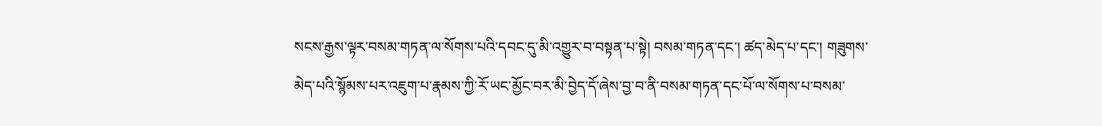སངས་རྒྱས་ལྟར་བསམ་གཏན་ལ་སོགས་པའི་དབང་དུ་མི་འགྱུར་བ་བསྟན་པ་སྟེ། བསམ་གཏན་དང་། ཚད་མེད་པ་དང་། གཟུགས་མེད་པའི་སྙོམས་པར་འཇུག་པ་རྣམས་ཀྱི་རོ་ཡང་མྱོང་བར་མི་བྱེད་དོ་ཞེས་བྱ་བ་ནི་བསམ་གཏན་དང་པོ་ལ་སོགས་པ་བསམ་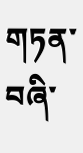གཏན་བཞི་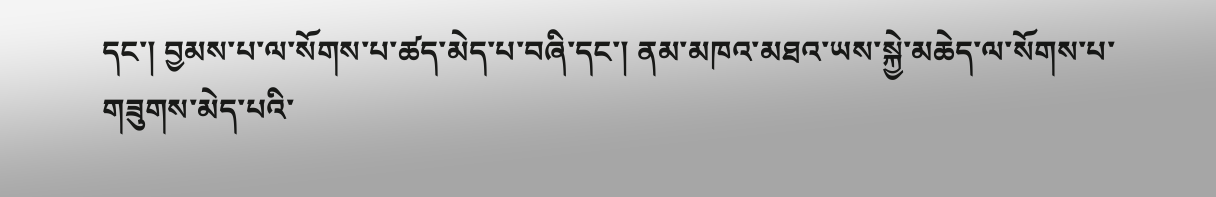དང་། བྱམས་པ་ལ་སོགས་པ་ཚད་མེད་པ་བཞི་དང་། ནམ་མཁའ་མཐའ་ཡས་སྐྱེ་མཆེད་ལ་སོགས་པ་གཟུགས་མེད་པའི་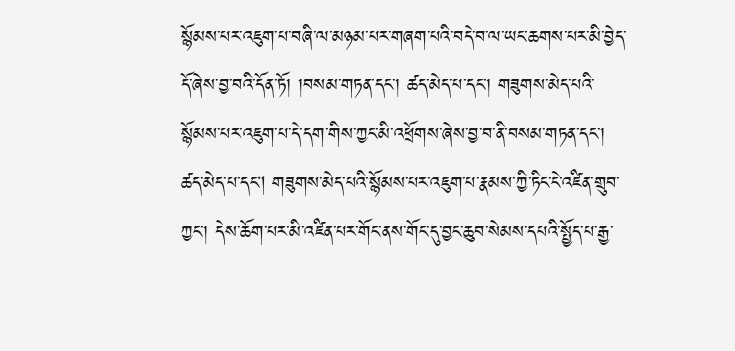སྙོམས་པར་འཇུག་པ་བཞི་ལ་མཉམ་པར་གཞག་པའི་བདེ་བ་ལ་ཡང་ཆགས་པར་མི་བྱེད་དོ་ཞེས་བྱ་བའི་དོན་ཏོ། །བསམ་གཏན་དང་། ཚད་མེད་པ་དང་། གཟུགས་མེད་པའི་སྙོམས་པར་འཇུག་པ་དེ་དག་གིས་ཀྱང་མི་འཕྲོགས་ཞེས་བྱ་བ་ནི་བསམ་གཏན་དང་། ཚད་མེད་པ་དང། གཟུགས་མེད་པའི་སྙོམས་པར་འཇུག་པ་རྣམས་ཀྱི་ཏིང་ངེ་འཛིན་གྲུབ་ཀྱང་། དེས་ཆོག་པར་མི་འཛིན་པར་གོང་ནས་གོང་དུ་བྱང་ཆུབ་སེམས་དཔའི་སྤྱོད་པ་རྒྱ་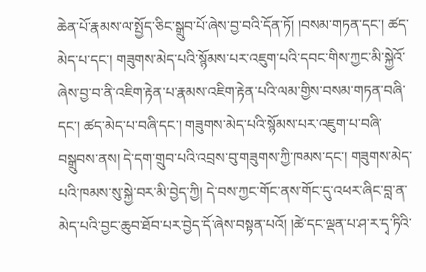ཆེན་པོ་རྣམས་ལ་སྤྱོད་ཅིང་སྒྲུབ་པོ་ཞེས་བྱ་བའི་དོན་ཏོ། །བསམ་གཏན་དང་། ཚད་མེད་པ་དང་། གཟུགས་མེད་པའི་སྙོམས་པར་འཇུག་པའི་དབང་གིས་ཀྱང་མི་སྐྱེའོ་ཞེས་བྱ་བ་ནི་འཇིག་རྟེན་པ་རྣམས་འཇིག་རྟེན་པའི་ལམ་གྱིས་བསམ་གཏན་བཞི་དང་། ཚད་མེད་པ་བཞི་དང་། གཟུགས་མེད་པའི་སྙོམས་པར་འཇུག་པ་བཞི་བསྒྲུབས་ནས། དེ་དག་གྲུབ་པའི་འབྲས་བུ་གཟུགས་ཀྱི་ཁམས་དང་། གཟུགས་མེད་པའི་ཁམས་སུ་སྐྱེ་བར་མི་བྱེད་ཀྱི། དེ་བས་ཀྱང་གོང་ནས་གོང་དུ་འཕར་ཞིང་བླ་ན་མེད་པའི་བྱང་ཆུབ་ཐོབ་པར་བྱེད་དོ་ཞེས་བསྟན་པའོ། །ཚེ་དང་ལྡན་པ་ཤ་ར་དྭ་ཏིའི་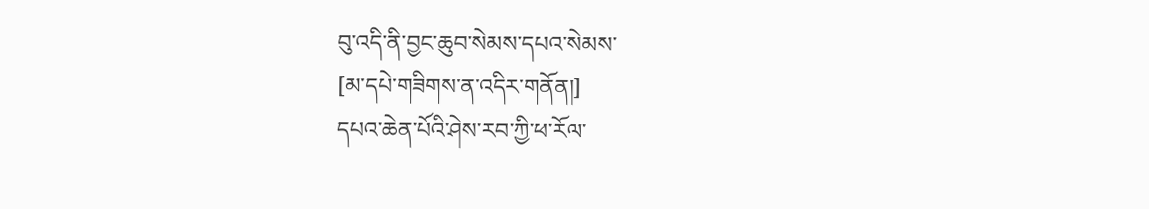བུ་འདི་ནི་བྱང་ཆུབ་སེམས་དཔའ་སེམས་
[མ་དཔེ་གཟིགས་ན་འདིར་གནོན།]
དཔའ་ཆེན་པོའི་ཤེས་རབ་ཀྱི་ཕ་རོལ་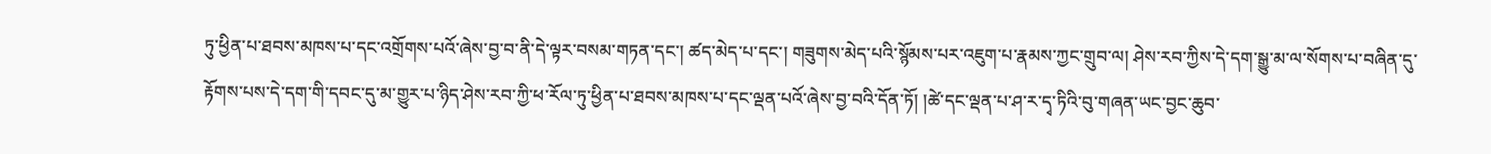ཏུ་ཕྱིན་པ་ཐབས་མཁས་པ་དང་འགྲོགས་པའོ་ཞེས་བྱ་བ་ནི་དེ་ལྟར་བསམ་གཏན་དང་། ཚད་མེད་པ་དང་། གཟུགས་མེད་པའི་སྙོམས་པར་འཇུག་པ་རྣམས་ཀྱང་གྲུབ་ལ། ཤེས་རབ་ཀྱིས་དེ་དག་སྒྱུ་མ་ལ་སོགས་པ་བཞིན་དུ་རྟོགས་པས་དེ་དག་གི་དབང་དུ་མ་གྱུར་པ་ཉིད་ཤེས་རབ་ཀྱི་ཕ་རོལ་ཏུ་ཕྱིན་པ་ཐབས་མཁས་པ་དང་ལྡན་པའོ་ཞེས་བྱ་བའི་དོན་ཏོ། །ཚེ་དང་ལྡན་པ་ཤ་ར་དྭ་ཏིའི་བུ་གཞན་ཡང་བྱང་ཆུབ་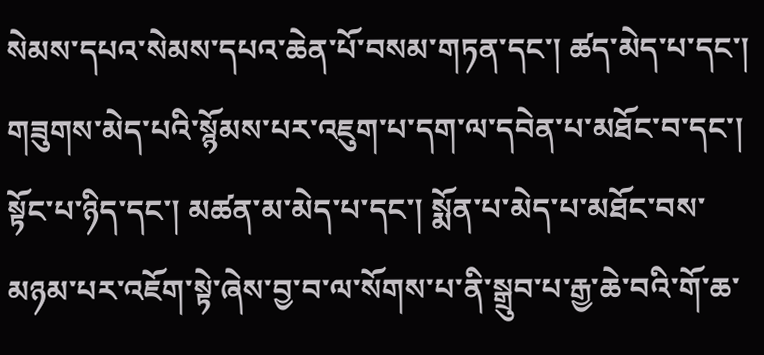སེམས་དཔའ་སེམས་དཔའ་ཆེན་པོ་བསམ་གཏན་དང་། ཚད་མེད་པ་དང་། གཟུགས་མེད་པའི་སྙོམས་པར་འཇུག་པ་དག་ལ་དབེན་པ་མཐོང་བ་དང་། སྟོང་པ་ཉིད་དང་། མཚན་མ་མེད་པ་དང་། སྨོན་པ་མེད་པ་མཐོང་བས་མཉམ་པར་འཇོག་སྟེ་ཞེས་བྱ་བ་ལ་སོགས་པ་ནི་སྒྲུབ་པ་རྒྱ་ཆེ་བའི་གོ་ཆ་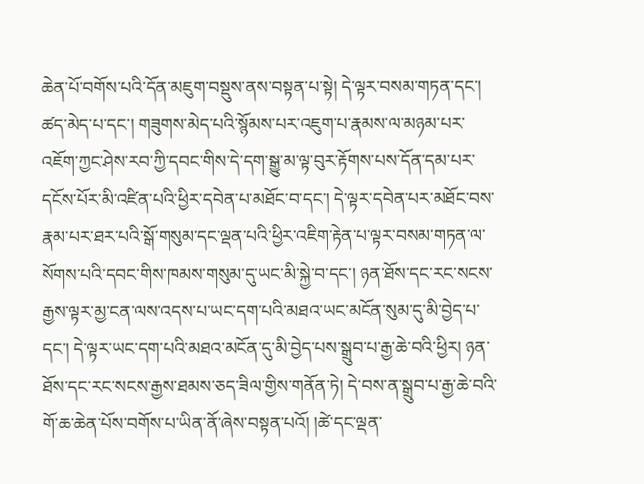ཆེན་པོ་བགོས་པའི་དོན་མཇུག་བསྡུས་ནས་བསྟན་པ་སྟེ། དེ་ལྟར་བསམ་གཏན་དང་། ཚད་མེད་པ་དང་། གཟུགས་མེད་པའི་སྙོམས་པར་འཇུག་པ་རྣམས་ལ་མཉམ་པར་འཇོག་ཀྱང་ཤེས་རབ་ཀྱི་དབང་གིས་དེ་དག་སྒྱུ་མ་ལྟ་བུར་རྟོགས་པས་དོན་དམ་པར་དངོས་པོར་མི་འཛིན་པའི་ཕྱིར་དབེན་པ་མཐོང་བ་དང་། དེ་ལྟར་དབེན་པར་མཐོང་བས་རྣམ་པར་ཐར་པའི་སྒོ་གསུམ་དང་ལྡན་པའི་ཕྱིར་འཇིག་རྟེན་པ་ལྟར་བསམ་གཏན་ལ་སོགས་པའི་དབང་གིས་ཁམས་གསུམ་དུ་ཡང་མི་སྐྱེ་བ་དང་། ཉན་ཐོས་དང་རང་སངས་རྒྱས་ལྟར་མྱ་ངན་ལས་འདས་པ་ཡང་དག་པའི་མཐའ་ཡང་མངོན་སུམ་དུ་མི་བྱེད་པ་དང་། དེ་ལྟར་ཡང་དག་པའི་མཐའ་མངོན་དུ་མི་བྱེད་པས་སྒྲུབ་པ་རྒྱ་ཆེ་བའི་ཕྱིར། ཉན་ཐོས་དང་རང་སངས་རྒྱས་ཐམས་ཅད་ཟིལ་གྱིས་གནོན་ཏེ། དེ་བས་ན་སྒྲུབ་པ་རྒྱ་ཆེ་བའི་གོ་ཆ་ཆེན་པོས་བགོས་པ་ཡིན་ནོ་ཞེས་བསྟན་པའོ། །ཚེ་དང་ལྡན་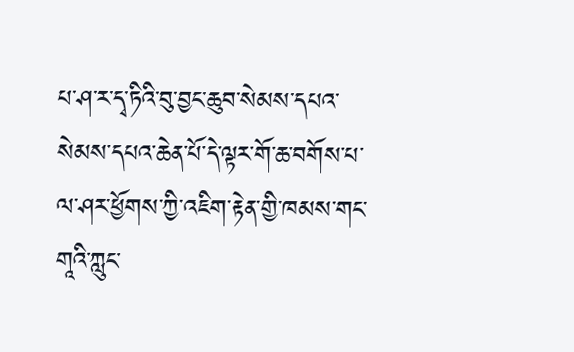པ་ཤ་ར་དྭ་ཏིའི་བུ་བྱང་ཆུབ་སེམས་དཔའ་སེམས་དཔའ་ཆེན་པོ་དེ་ལྟར་གོ་ཆ་བགོས་པ་ལ་ཤར་ཕྱོགས་ཀྱི་འཇིག་རྟེན་གྱི་ཁམས་གང་གཱའི་ཀླུང་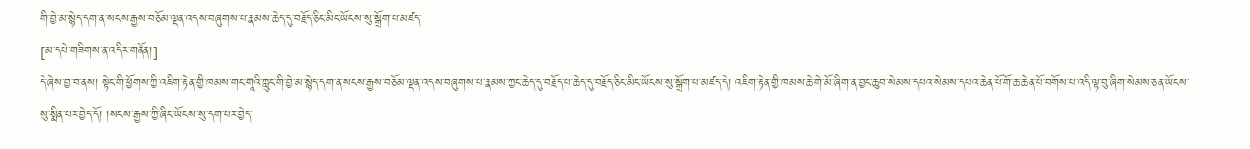གི་བྱེ་མ་སྙེད་དག་ན་སངས་རྒྱས་བཅོམ་ལྡན་འདས་བཞུགས་པ་རྣམས་ཆེད་དུ་བརྗོད་ཅིང་མིང་ཡོངས་སུ་སྒྲོག་པ་མཛད་
[མ་དཔེ་གཟིགས་ན་འདིར་གནོན།]
དེ་ཞེས་བྱ་བ་ནས། སྟེང་གི་ཕྱོགས་ཀྱི་འཇིག་རྟེན་གྱི་ཁམས་གང་གཱའི་ཀླུང་གི་བྱེ་མ་སྙེད་དག་ན་སངས་རྒྱས་བཅོམ་ལྡན་འདས་བཞུགས་པ་རྣམས་ཀྱང་ཆེད་དུ་བརྗོད་པ་ཆེད་དུ་བརྗོད་ཅིང་མིང་ཡོངས་སུ་སྒྲོག་པ་མཛད་དེ། འཇིག་རྟེན་གྱི་ཁམས་ཆེ་གེ་མོ་ཞིག་ན་བྱང་ཆུབ་སེམས་དཔའ་སེམས་དཔའ་ཆེན་པོ་གོ་ཆ་ཆེན་པོ་བགོས་པ་འདི་ལྟ་བུ་ཞིག་སེམས་ཅན་ཡོངས་སུ་སྨིན་པར་བྱེད་དོ། །སངས་རྒྱས་ཀྱི་ཞིང་ཡོངས་སུ་དག་པར་བྱེད་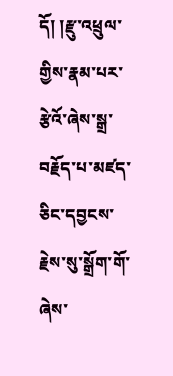དོ། །རྫུ་འཕྲུལ་གྱིས་རྣམ་པར་རྩེའོ་ཞེས་སྒྲ་བརྗོད་པ་མཛད་ཅིང་དབྱངས་རྗེས་སུ་སྒྲོག་གོ་ཞེས་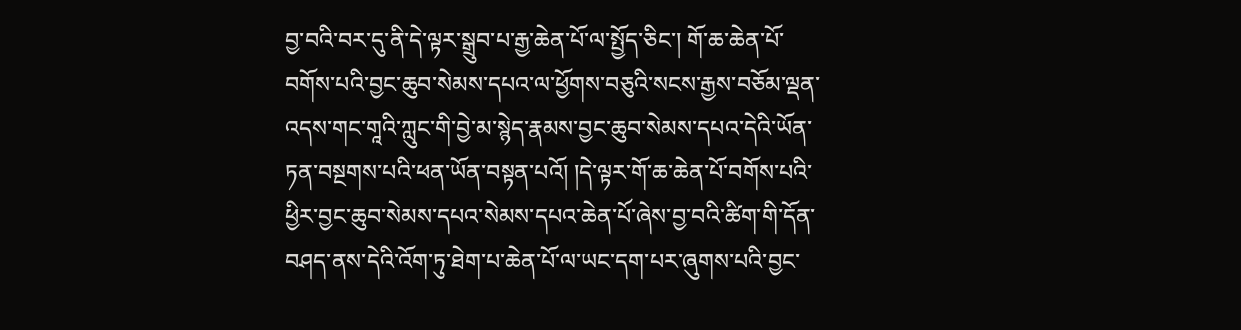བྱ་བའི་བར་དུ་ནི་དེ་ལྟར་སྒྲུབ་པ་རྒྱ་ཆེན་པོ་ལ་སྤྱོད་ཅིང་། གོ་ཆ་ཆེན་པོ་བགོས་པའི་བྱང་ཆུབ་སེམས་དཔའ་ལ་ཕྱོགས་བཅུའི་སངས་རྒྱས་བཅོམ་ལྡན་འདས་གང་གཱའི་ཀླུང་གི་བྱེ་མ་སྙེད་རྣམས་བྱང་ཆུབ་སེམས་དཔའ་དེའི་ཡོན་ཏན་བསྔགས་པའི་ཕན་ཡོན་བསྟན་པའོ། །དེ་ལྟར་གོ་ཆ་ཆེན་པོ་བགོས་པའི་ཕྱིར་བྱང་ཆུབ་སེམས་དཔའ་སེམས་དཔའ་ཆེན་པོ་ཞེས་བྱ་བའི་ཚིག་གི་དོན་བཤད་ནས་དེའི་འོག་ཏུ་ཐེག་པ་ཆེན་པོ་ལ་ཡང་དག་པར་ཞུགས་པའི་བྱང་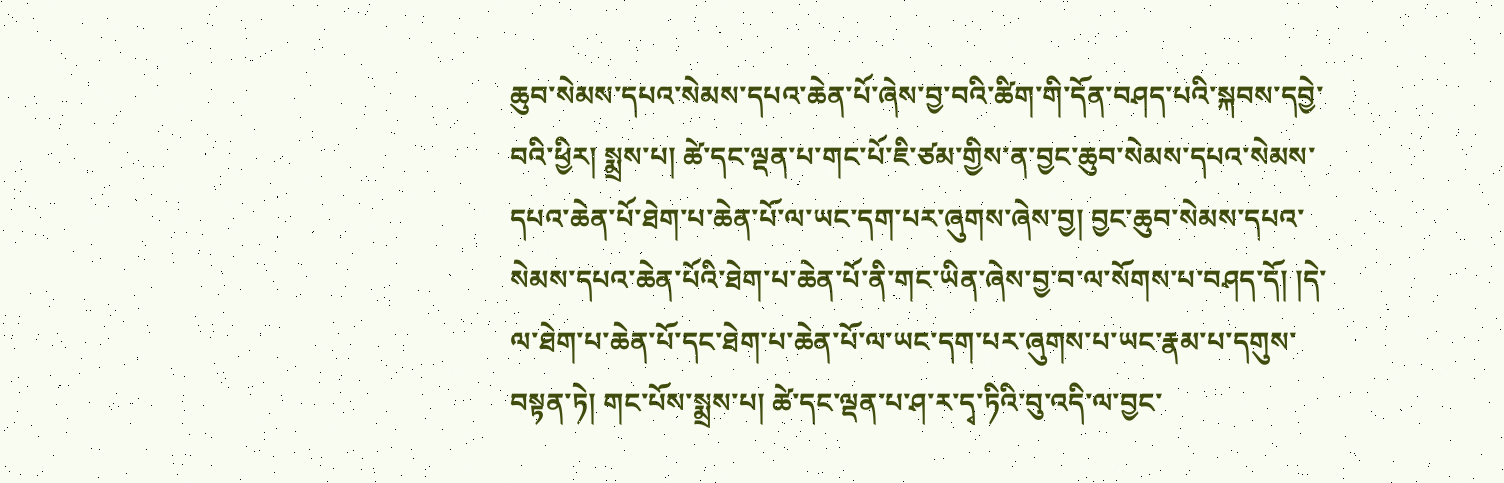ཆུབ་སེམས་དཔའ་སེམས་དཔའ་ཆེན་པོ་ཞེས་བྱ་བའི་ཚིག་གི་དོན་བཤད་པའི་སྐབས་དབྱེ་བའི་ཕྱིར། སྨྲས་པ། ཚེ་དང་ལྡན་པ་གང་པོ་ཇི་ཙམ་གྱིས་ན་བྱང་ཆུབ་སེམས་དཔའ་སེམས་དཔའ་ཆེན་པོ་ཐེག་པ་ཆེན་པོ་ལ་ཡང་དག་པར་ཞུགས་ཞེས་བྱ། བྱང་ཆུབ་སེམས་དཔའ་སེམས་དཔའ་ཆེན་པོའི་ཐེག་པ་ཆེན་པོ་ནི་གང་ཡིན་ཞེས་བྱ་བ་ལ་སོགས་པ་བཤད་དོ། །དེ་ལ་ཐེག་པ་ཆེན་པོ་དང་ཐེག་པ་ཆེན་པོ་ལ་ཡང་དག་པར་ཞུགས་པ་ཡང་རྣམ་པ་དགུས་བསྟན་ཏེ། གང་པོས་སྨྲས་པ། ཚེ་དང་ལྡན་པ་ཤ་ར་དྭ་ཏིའི་བུ་འདི་ལ་བྱང་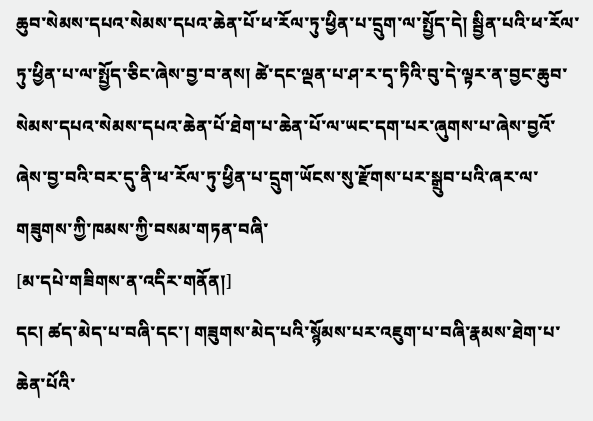ཆུབ་སེམས་དཔའ་སེམས་དཔའ་ཆེན་པོ་ཕ་རོལ་ཏུ་ཕྱིན་པ་དྲུག་ལ་སྤྱོད་དེ། སྦྱིན་པའི་ཕ་རོལ་ཏུ་ཕྱིན་པ་ལ་སྤྱོད་ཅིང་ཞེས་བྱ་བ་ནས། ཚེ་དང་ལྡན་པ་ཤ་ར་དྭ་ཏིའི་བུ་དེ་ལྟར་ན་བྱང་ཆུབ་སེམས་དཔའ་སེམས་དཔའ་ཆེན་པོ་ཐེག་པ་ཆེན་པོ་ལ་ཡང་དག་པར་ཞུགས་པ་ཞེས་བྱའོ་ཞེས་བྱ་བའི་བར་དུ་ནི་ཕ་རོལ་ཏུ་ཕྱིན་པ་དྲུག་ཡོངས་སུ་རྫོགས་པར་སྒྲུབ་པའི་ཞར་ལ་གཟུགས་ཀྱི་ཁམས་ཀྱི་བསམ་གཏན་བཞི་
[མ་དཔེ་གཟིགས་ན་འདིར་གནོན།]
དང། ཚད་མེད་པ་བཞི་དང་། གཟུགས་མེད་པའི་སྙོམས་པར་འཇུག་པ་བཞི་རྣམས་ཐེག་པ་ཆེན་པོའི་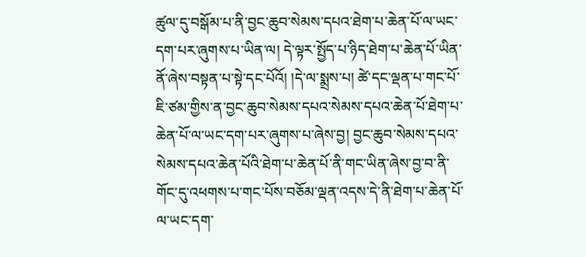ཚུལ་དུ་བསྒོམ་པ་ནི་བྱང་ཆུབ་སེམས་དཔའ་ཐེག་པ་ཆེན་པོ་ལ་ཡང་དག་པར་ཞུགས་པ་ཡིན་ལ། དེ་ལྟར་སྤྱོད་པ་ཉིད་ཐེག་པ་ཆེན་པོ་ཡིན་ནོ་ཞེས་བསྟན་པ་སྟེ་དང་པོའོ། །དེ་ལ་སྨྲས་པ། ཚེ་དང་ལྡན་པ་གང་པོ་ཇི་ཙམ་གྱིས་ན་བྱང་ཆུབ་སེམས་དཔའ་སེམས་དཔའ་ཆེན་པོ་ཐེག་པ་ཆེན་པོ་ལ་ཡང་དག་པར་ཞུགས་པ་ཞེས་བྱ། བྱང་ཆུབ་སེམས་དཔའ་སེམས་དཔའ་ཆེན་པོའི་ཐེག་པ་ཆེན་པོ་ནི་གང་ཡིན་ཞེས་བྱ་བ་ནི་གོང་དུ་འཕགས་པ་གང་པོས་བཅོམ་ལྡན་འདས་དེ་ནི་ཐེག་པ་ཆེན་པོ་ལ་ཡང་དག་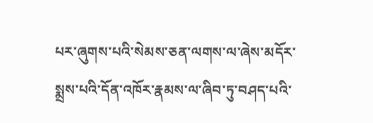པར་ཞུགས་པའི་སེམས་ཅན་ལགས་ལ་ཞེས་མདོར་སྨྲས་པའི་དོན་འཁོར་རྣམས་ལ་ཞིབ་ཏུ་བཤད་པའི་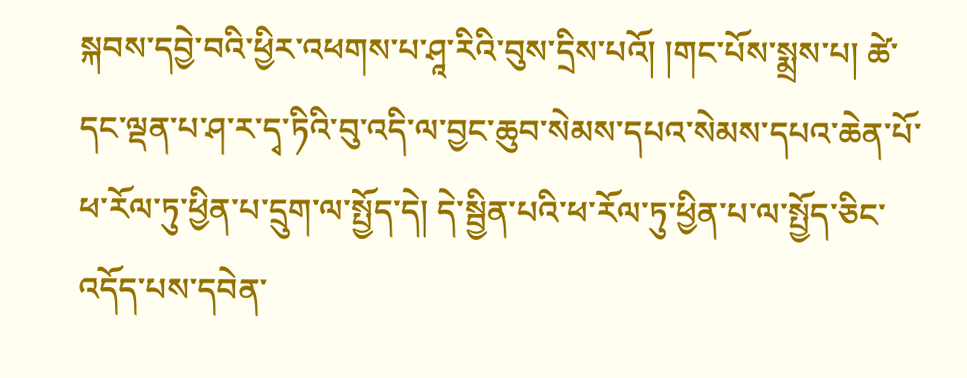སྐབས་དབྱེ་བའི་ཕྱིར་འཕགས་པ་ཤཱ་རིའི་བུས་དྲིས་པའོ། །གང་པོས་སྨྲས་པ། ཚེ་དང་ལྡན་པ་ཤ་ར་དྭ་ཏིའི་བུ་འདི་ལ་བྱང་ཆུབ་སེམས་དཔའ་སེམས་དཔའ་ཆེན་པོ་ཕ་རོལ་ཏུ་ཕྱིན་པ་དྲུག་ལ་སྤྱོད་དེ། དེ་སྦྱིན་པའི་ཕ་རོལ་ཏུ་ཕྱིན་པ་ལ་སྤྱོད་ཅིང་འདོད་པས་དབེན་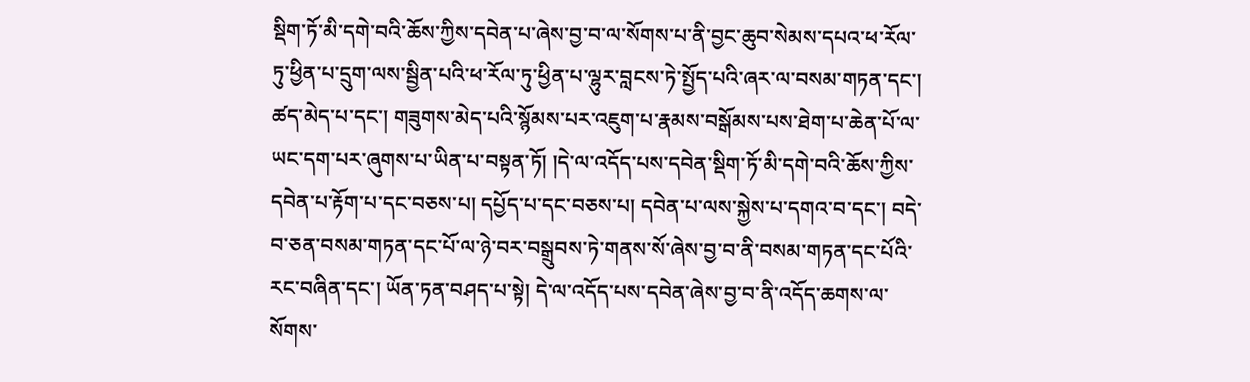སྡིག་ཏོ་མི་དགེ་བའི་ཆོས་ཀྱིས་དབེན་པ་ཞེས་བྱ་བ་ལ་སོགས་པ་ནི་བྱང་ཆུབ་སེམས་དཔའ་ཕ་རོལ་ཏུ་ཕྱིན་པ་དྲུག་ལས་སྦྱིན་པའི་ཕ་རོལ་ཏུ་ཕྱིན་པ་ལྷུར་བླངས་ཏེ་སྤྱོད་པའི་ཞར་ལ་བསམ་གཏན་དང་། ཚད་མེད་པ་དང་། གཟུགས་མེད་པའི་སྙོམས་པར་འཇུག་པ་རྣམས་བསྒོམས་པས་ཐེག་པ་ཆེན་པོ་ལ་ཡང་དག་པར་ཞུགས་པ་ཡིན་པ་བསྟན་ཏོ། །དེ་ལ་འདོད་པས་དབེན་སྡིག་ཏོ་མི་དགེ་བའི་ཆོས་ཀྱིས་དབེན་པ་རྟོག་པ་དང་བཅས་པ། དཔྱོད་པ་དང་བཅས་པ། དབེན་པ་ལས་སྐྱེས་པ་དགའ་བ་དང་། བདེ་བ་ཅན་བསམ་གཏན་དང་པོ་ལ་ཉེ་བར་བསྒྲུབས་ཏེ་གནས་སོ་ཞེས་བྱ་བ་ནི་བསམ་གཏན་དང་པོའི་རང་བཞིན་དང་། ཡོན་ཏན་བཤད་པ་སྟེ། དེ་ལ་འདོད་པས་དབེན་ཞེས་བྱ་བ་ནི་འདོད་ཆགས་ལ་སོགས་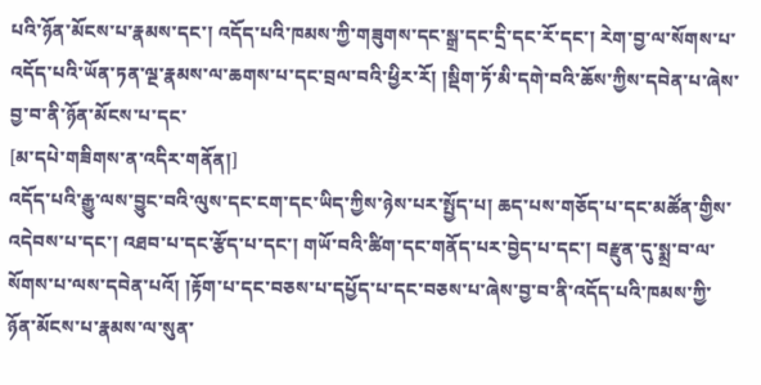པའི་ཉོན་མོངས་པ་རྣམས་དང་། འདོད་པའི་ཁམས་ཀྱི་གཟུགས་དང་སྒྲ་དང་དྲི་དང་རོ་དང་། རེག་བྱ་ལ་སོགས་པ་འདོད་པའི་ཡོན་ཏན་ལྔ་རྣམས་ལ་ཆགས་པ་དང་བྲལ་བའི་ཕྱིར་རོ། །སྡིག་ཏོ་མི་དགེ་བའི་ཆོས་ཀྱིས་དབེན་པ་ཞེས་བྱ་བ་ནི་ཉོན་མོངས་པ་དང་
[མ་དཔེ་གཟིགས་ན་འདིར་གནོན།]
འདོད་པའི་རྒྱུ་ལས་བྱུང་བའི་ལུས་དང་ངག་དང་ཡིད་ཀྱིས་ཉེས་པར་སྤྱོད་པ། ཆད་པས་གཅོད་པ་དང་མཚོན་གྱིས་འདེབས་པ་དང་། འཐབ་པ་དང་རྩོད་པ་དང་། གཡོ་བའི་ཚིག་དང་གནོད་པར་བྱེད་པ་དང་། བརྫུན་དུ་སྨྲ་བ་ལ་སོགས་པ་ལས་དབེན་པའོ། །རྟོག་པ་དང་བཅས་པ་དཔྱོད་པ་དང་བཅས་པ་ཞེས་བྱ་བ་ནི་འདོད་པའི་ཁམས་ཀྱི་ཉོན་མོངས་པ་རྣམས་ལ་སུན་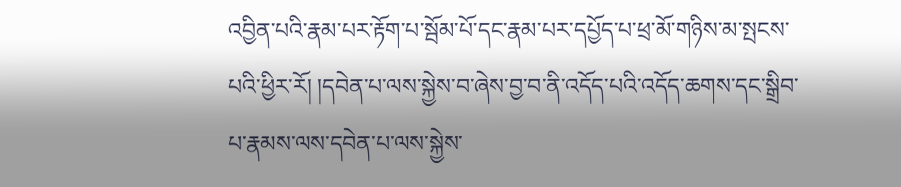འབྱིན་པའི་རྣམ་པར་རྟོག་པ་སྦོམ་པོ་དང་རྣམ་པར་དཔྱོད་པ་ཕྲ་མོ་གཉིས་མ་སྤངས་པའི་ཕྱིར་རོ། །དབེན་པ་ལས་སྐྱེས་བ་ཞེས་བྱ་བ་ནི་འདོད་པའི་འདོད་ཆགས་དང་སྒྲིབ་པ་རྣམས་ལས་དབེན་པ་ལས་སྐྱེས་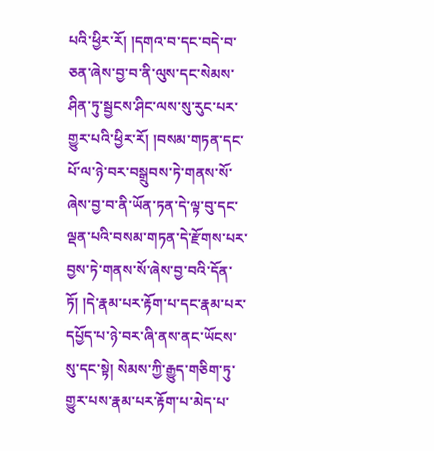པའི་ཕྱིར་རོ། །དགའ་བ་དང་བདེ་བ་ཅན་ཞེས་བྱ་བ་ནི་ལུས་དང་སེམས་ཤིན་ཏུ་སྦྱངས་ཤིང་ལས་སུ་རུང་པར་གྱུར་པའི་ཕྱིར་རོ། །བསམ་གཏན་དང་པོ་ལ་ཉེ་བར་བསྒྲུབས་ཏེ་གནས་སོ་ཞེས་བྱ་བ་ནི་ཡོན་ཏན་དེ་ལྟ་བུ་དང་ལྡན་པའི་བསམ་གཏན་དེ་རྫོགས་པར་བྱས་ཏེ་གནས་སོ་ཞེས་བྱ་བའི་དོན་ཏོ། །དེ་རྣམ་པར་རྟོག་པ་དང་རྣམ་པར་དཔྱོད་པ་ཉེ་བར་ཞི་ནས་ནང་ཡོངས་སུ་དང་སྟེ། སེམས་ཀྱི་རྒྱུད་གཅིག་ཏུ་གྱུར་པས་རྣམ་པར་རྟོག་པ་མེད་པ་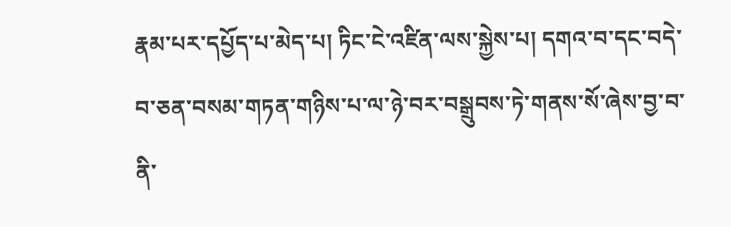རྣམ་པར་དཔྱོད་པ་མེད་པ། ཏིང་ངེ་འཛིན་ལས་སྐྱེས་པ། དགའ་བ་དང་བདེ་བ་ཅན་བསམ་གཏན་གཉིས་པ་ལ་ཉེ་བར་བསྒྲུབས་ཏེ་གནས་སོ་ཞེས་བྱ་བ་ནི་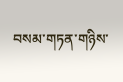བསམ་གཏན་གཉིས་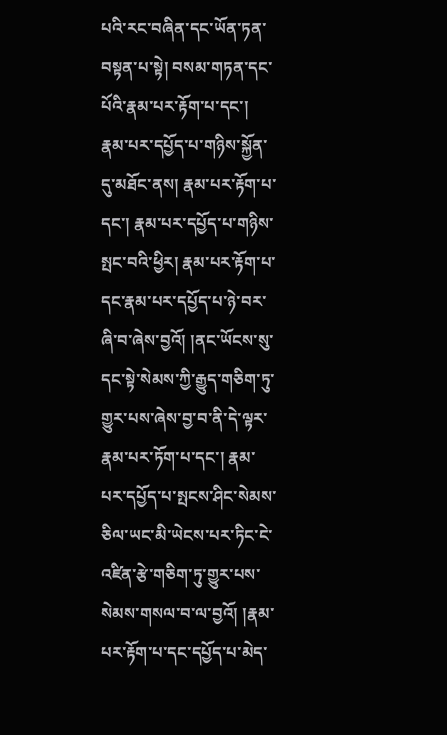པའི་རང་བཞིན་དང་ཡོན་ཏན་བསྟན་པ་སྟེ། བསམ་གཏན་དང་པོའི་རྣམ་པར་རྟོག་པ་དང་། རྣམ་པར་དཔྱོད་པ་གཉིས་སྐྱོན་དུ་མཐོང་ནས། རྣམ་པར་རྟོག་པ་དང་། རྣམ་པར་དཔྱོད་པ་གཉིས་སྤང་བའི་ཕྱིར། རྣམ་པར་རྟོག་པ་དང་རྣམ་པར་དཔྱོད་པ་ཉེ་བར་ཞི་བ་ཞེས་བྱའོ། །ནང་ཡོངས་སུ་དང་སྟེ་སེམས་ཀྱི་རྒྱུད་གཅིག་ཏུ་གྱུར་པས་ཞེས་བྱ་བ་ནི་དེ་ལྟར་རྣམ་པར་ཏོག་པ་དང་། རྣམ་པར་དཔྱོད་པ་སྤངས་ཤིང་སེམས་ཅིལ་ཡང་མི་ཡེངས་པར་ཏིང་ངེ་འཛིན་རྩེ་གཅིག་ཏུ་གྱུར་པས་སེམས་གསལ་བ་ལ་བྱའོ། །རྣམ་པར་རྟོག་པ་དང་དཔྱོད་པ་མེད་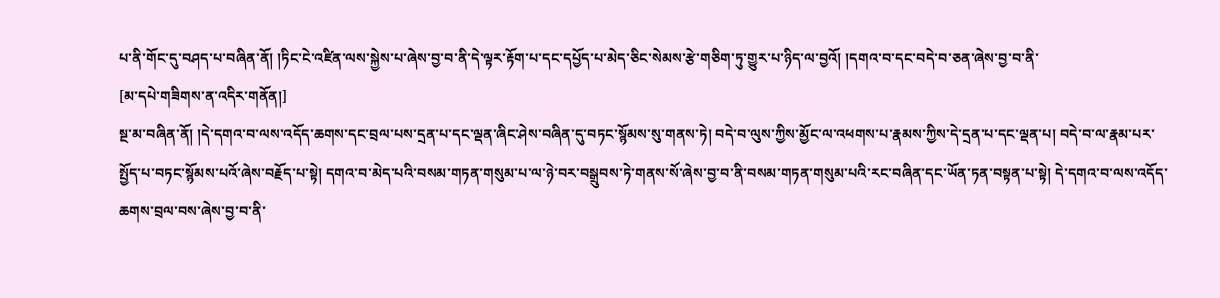པ་ནི་གོང་དུ་བཤད་པ་བཞིན་ནོ། །ཏིང་ངེ་འཛིན་ལས་སྐྱེས་པ་ཞེས་བྱ་བ་ནི་དེ་ལྟར་རྟོག་པ་དང་དཔྱོད་པ་མེད་ཅིང་སེམས་རྩེ་གཅིག་ཏུ་གྱུར་པ་ཉིད་ལ་བྱའོ། །དགའ་བ་དང་བདེ་བ་ཅན་ཞེས་བྱ་བ་ནི་
[མ་དཔེ་གཟིགས་ན་འདིར་གནོན།]
སྔ་མ་བཞིན་ནོ། །དེ་དགའ་བ་ལས་འདོད་ཆགས་དང་བྲལ་པས་དྲན་པ་དང་ལྡན་ཞིང་ཤེས་བཞིན་དུ་བཏང་སྙོམས་སུ་གནས་ཏེ། བདེ་བ་ལུས་ཀྱིས་མྱོང་ལ་འཕགས་པ་རྣམས་ཀྱིས་དེ་དྲན་པ་དང་ལྡན་པ། བདེ་བ་ལ་རྣམ་པར་སྤྱོད་པ་བཏང་སྙོམས་པའོ་ཞེས་བརྗོད་པ་སྟེ། དགའ་བ་མེད་པའི་བསམ་གཏན་གསུམ་པ་ལ་ཉེ་བར་བསྒྲུབས་ཏེ་གནས་སོ་ཞེས་བྱ་བ་ནི་བསམ་གཏན་གསུམ་པའི་རང་བཞིན་དང་ཡོན་ཏན་བསྟན་པ་སྟེ། དེ་དགའ་བ་ལས་འདོད་ཆགས་བྲལ་བས་ཞེས་བྱ་བ་ནི་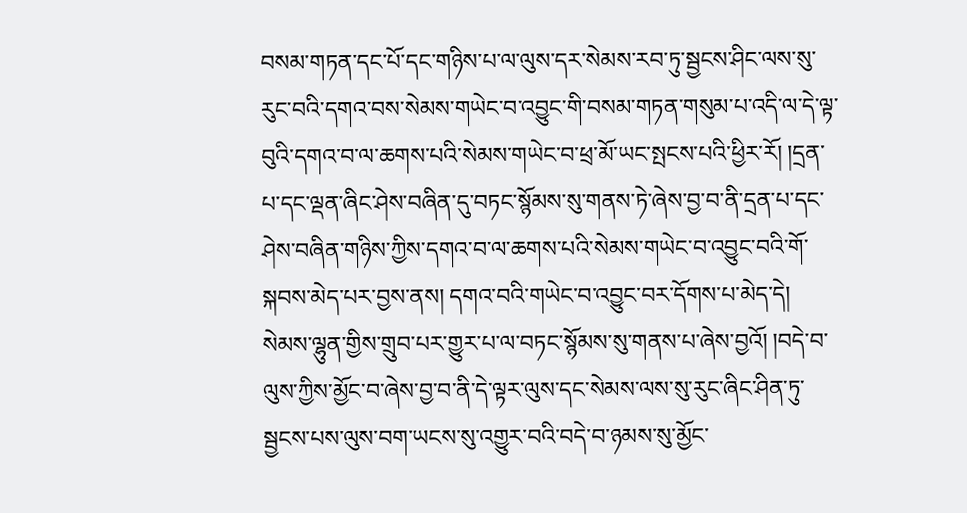བསམ་གཏན་དང་པོ་དང་གཉིས་པ་ལ་ལུས་དར་སེམས་རབ་ཏུ་སྦྱངས་ཤིང་ལས་སུ་རུང་བའི་དགའ་བས་སེམས་གཡེང་བ་འབྱུང་གི་བསམ་གཏན་གསུམ་པ་འདི་ལ་དེ་ལྟ་བུའི་དགའ་བ་ལ་ཆགས་པའི་སེམས་གཡེང་བ་ཕྲ་མོ་ཡང་སྤངས་པའི་ཕྱིར་རོ། །དྲན་པ་དང་ལྡན་ཞིང་ཤེས་བཞིན་དུ་བཏང་སྙོམས་སུ་གནས་ཏེ་ཞེས་བྱ་བ་ནི་དྲན་པ་དང་ཤེས་བཞིན་གཉིས་ཀྱིས་དགའ་བ་ལ་ཆགས་པའི་སེམས་གཡེང་བ་འབྱུང་བའི་གོ་སྐབས་མེད་པར་བྱས་ནས། དགའ་བའི་གཡེང་བ་འབྱུང་བར་དོགས་པ་མེད་དེ། སེམས་ལྷུན་གྱིས་གྲུབ་པར་གྱུར་པ་ལ་བཏང་སྙོམས་སུ་གནས་པ་ཞེས་བྱའོ། །བདེ་བ་ལུས་ཀྱིས་མྱོང་བ་ཞེས་བྱ་བ་ནི་དེ་ལྟར་ལུས་དང་སེམས་ལས་སུ་རུང་ཞིང་ཤིན་ཏུ་སྦྱངས་པས་ལུས་བག་ཡངས་སུ་འགྱུར་བའི་བདེ་བ་ཉམས་སུ་མྱོང་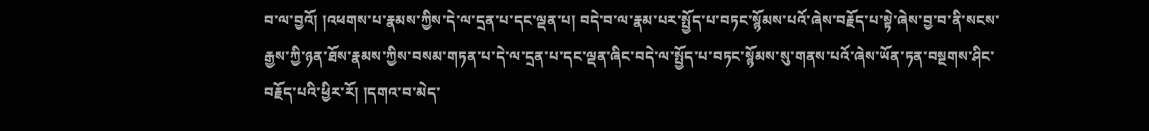བ་ལ་བྱའོ། །འཕགས་པ་རྣམས་ཀྱིས་དེ་ལ་དྲན་པ་དང་ལྡན་པ། བདེ་བ་ལ་རྣམ་པར་སྤྱོད་པ་བཏང་སྙོམས་པའོ་ཞེས་བརྗོད་པ་སྟེ་ཞེས་བྱ་བ་ནི་སངས་རྒྱས་ཀྱི་ཉན་ཐོས་རྣམས་ཀྱིས་བསམ་གཏན་པ་དེ་ལ་དྲན་པ་དང་ལྡན་ཞིང་བདེ་ལ་སྤྱོད་པ་བཏང་སྙོམས་སུ་གནས་པའོ་ཞེས་ཡོན་ཏན་བསྔགས་ཤིང་བརྗོད་པའི་ཕྱིར་རོ། །དགའ་བ་མེད་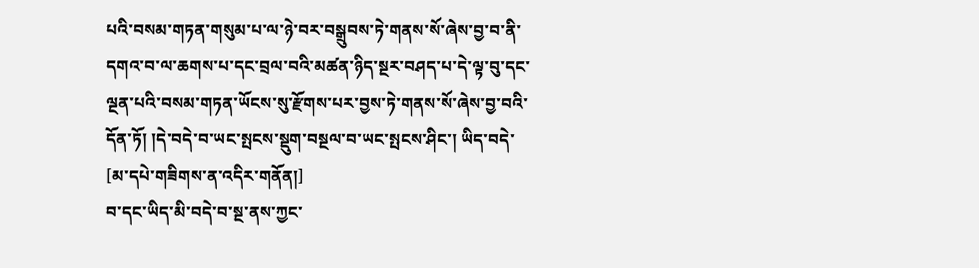པའི་བསམ་གཏན་གསུམ་པ་ལ་ཉེ་བར་བསྒྲུབས་ཏེ་གནས་སོ་ཞེས་བྱ་བ་ནི་དགའ་བ་ལ་ཆགས་པ་དང་བྲལ་བའི་མཚན་ཉིད་སྔར་བཤད་པ་དེ་ལྟ་བུ་དང་ལྔན་པའི་བསམ་གཏན་ཡོངས་སུ་རྫོགས་པར་བྱས་ཏེ་གནས་སོ་ཞེས་བྱ་བའི་དོན་ཏོ། །དེ་བདེ་བ་ཡང་སྤངས་སྡུག་བསྔལ་བ་ཡང་སྤངས་ཤིང་། ཡིད་བདེ་
[མ་དཔེ་གཟིགས་ན་འདིར་གནོན།]
བ་དང་ཡིད་མི་བདེ་བ་སྔ་ནས་ཀྱང་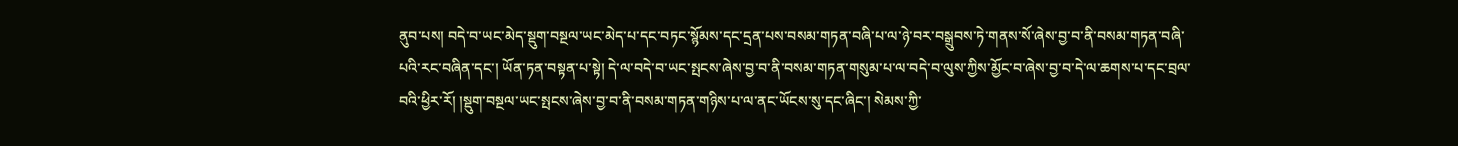ནུབ་པས། བདེ་བ་ཡང་མེད་སྡུག་བསྔལ་ཡང་མེད་པ་དང་བཏང་སྙོམས་དང་དྲན་པས་བསམ་གཏན་བཞི་པ་ལ་ཉེ་བར་བསྒྲུབས་ཏེ་གནས་སོ་ཞེས་བྱ་བ་ནི་བསམ་གཏན་བཞི་པའི་རང་བཞིན་དང་། ཡོན་ཏན་བསྟན་པ་སྟེ། དེ་ལ་བདེ་བ་ཡང་སྤངས་ཞེས་བྱ་བ་ནི་བསམ་གཏན་གསུམ་པ་ལ་བདེ་བ་ལུས་ཀྱིས་མྱོང་བ་ཞེས་བྱ་བ་དེ་ལ་ཆགས་པ་དང་བྲལ་བའི་ཕྱིར་རོ། །སྡུག་བསྔལ་ཡང་སྤངས་ཞེས་བྱ་བ་ནི་བསམ་གཏན་གཉིས་པ་ལ་ནང་ཡོངས་སུ་དང་ཞིང་། སེམས་ཀྱི་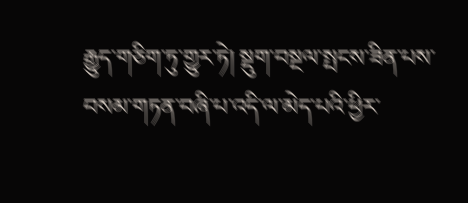རྒྱུད་གཅིག་ཏུ་གྱུར་ཏེ། སྡུག་བསྔལ་སྤངས་ཟིན་པས་བསམ་གཏན་བཞི་པ་འདི་ལ་མེད་པའི་ཕྱིར་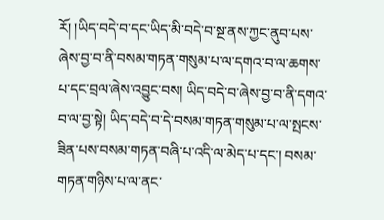རོ། །ཡིད་བདེ་བ་དང་ཡིད་མི་བདེ་བ་སྔ་ནས་ཀྱང་ནུབ་པས་ཞེས་བྱ་བ་ནི་བསམ་གཏན་གསུམ་པ་ལ་དགའ་བ་ལ་ཆགས་པ་དང་བྲལ་ཞེས་འབྱུང་བས། ཡིད་བདེ་བ་ཞེས་བྱ་བ་ནི་དགའ་བ་ལ་བྱ་སྟེ། ཡིད་བདེ་བ་དེ་བསམ་གཏན་གསུམ་པ་ལ་སྤངས་ཟིན་པས་བསམ་གཏན་བཞི་པ་འདི་ལ་མེད་པ་དང་། བསམ་གཏན་གཉིས་པ་ལ་ནང་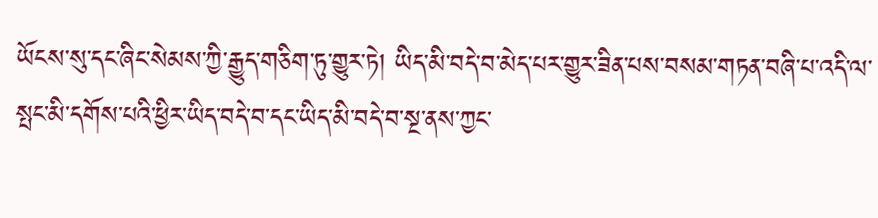ཡོངས་སུ་དང་ཞིང་སེམས་ཀྱི་རྒྱུད་གཅིག་ཏུ་གྱུར་ཏེ། ཡིད་མི་བདེ་བ་མེད་པར་གྱུར་ཟིན་པས་བསམ་གཏན་བཞི་པ་འདི་ལ་སྤང་མི་དགོས་པའི་ཕྱིར་ཡིད་བདེ་བ་དང་ཡིད་མི་བདེ་བ་སྔ་ནས་ཀྱང་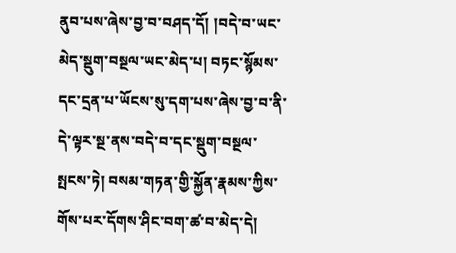ནུབ་པས་ཞེས་བྱ་བ་བཤད་དོ། །བདེ་བ་ཡང་མེད་སྡུག་བསྔལ་ཡང་མེད་པ། བཏང་སྙོམས་དང་དྲན་པ་ཡོངས་སུ་དག་པས་ཞེས་བྱ་བ་ནི་དེ་ལྟར་སྔ་ནས་བདེ་བ་དང་སྡུག་བསྔལ་སྤངས་ཏེ། བསམ་གཏན་གྱི་སྐྱོན་རྣམས་ཀྱིས་གོས་པར་དོགས་ཤིང་བག་ཚ་བ་མེད་དེ།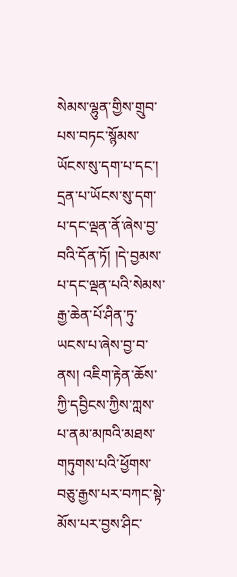སེམས་ལྷུན་གྱིས་གྲུབ་པས་བཏང་སྙོམས་ཡོངས་སུ་དག་པ་དང་། དྲན་པ་ཡོངས་སུ་དག་པ་དང་ལྡན་ནོ་ཞེས་བྱ་བའི་དོན་ཏོ། །དེ་བྱམས་པ་དང་ལྡན་པའི་སེམས་རྒྱ་ཆེན་པོ་ཤིན་ཏུ་ཡངས་པ་ཞེས་བྱ་བ་ནས། འཇིག་རྟེན་ཆོས་ཀྱི་དབྱིངས་ཀྱིས་ཀླས་པ་ནམ་མཁའི་མཐས་གཏུགས་པའི་ཕྱོགས་བཅུ་རྒྱས་པར་བཀང་སྟེ་མོས་པར་བྱས་ཤིང་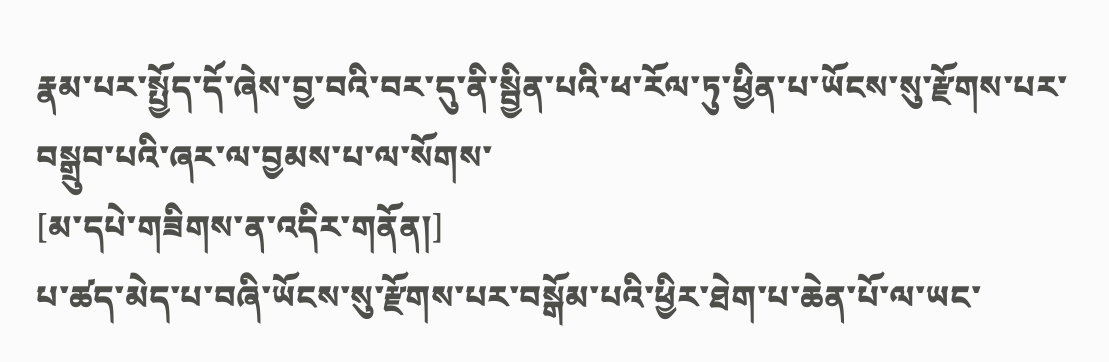རྣམ་པར་སྤྱོད་དོ་ཞེས་བྱ་བའི་བར་དུ་ནི་སྦྱིན་པའི་ཕ་རོལ་ཏུ་ཕྱིན་པ་ཡོངས་སུ་རྫོགས་པར་བསྒྲུབ་པའི་ཞར་ལ་བྱམས་པ་ལ་སོགས་
[མ་དཔེ་གཟིགས་ན་འདིར་གནོན།]
པ་ཚད་མེད་པ་བཞི་ཡོངས་སུ་རྫོགས་པར་བསྒོམ་པའི་ཕྱིར་ཐེག་པ་ཆེན་པོ་ལ་ཡང་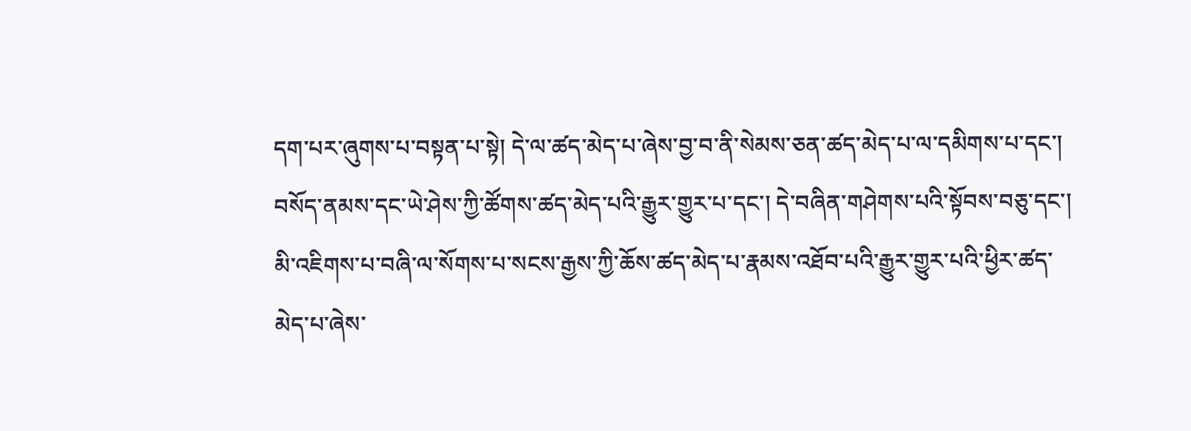དག་པར་ཞུགས་པ་བསྟན་པ་སྟེ། དེ་ལ་ཚད་མེད་པ་ཞེས་བྱ་བ་ནི་སེམས་ཅན་ཚད་མེད་པ་ལ་དམིགས་པ་དང་། བསོད་ནམས་དང་ཡེ་ཤེས་ཀྱི་ཚོགས་ཚད་མེད་པའི་རྒྱུར་གྱུར་པ་དང་། དེ་བཞིན་གཤེགས་པའི་སྟོབས་བཅུ་དང་། མི་འཇིགས་པ་བཞི་ལ་སོགས་པ་སངས་རྒྱས་ཀྱི་ཆོས་ཚད་མེད་པ་རྣམས་འཐོབ་པའི་རྒྱུར་གྱུར་པའི་ཕྱིར་ཚད་མེད་པ་ཞེས་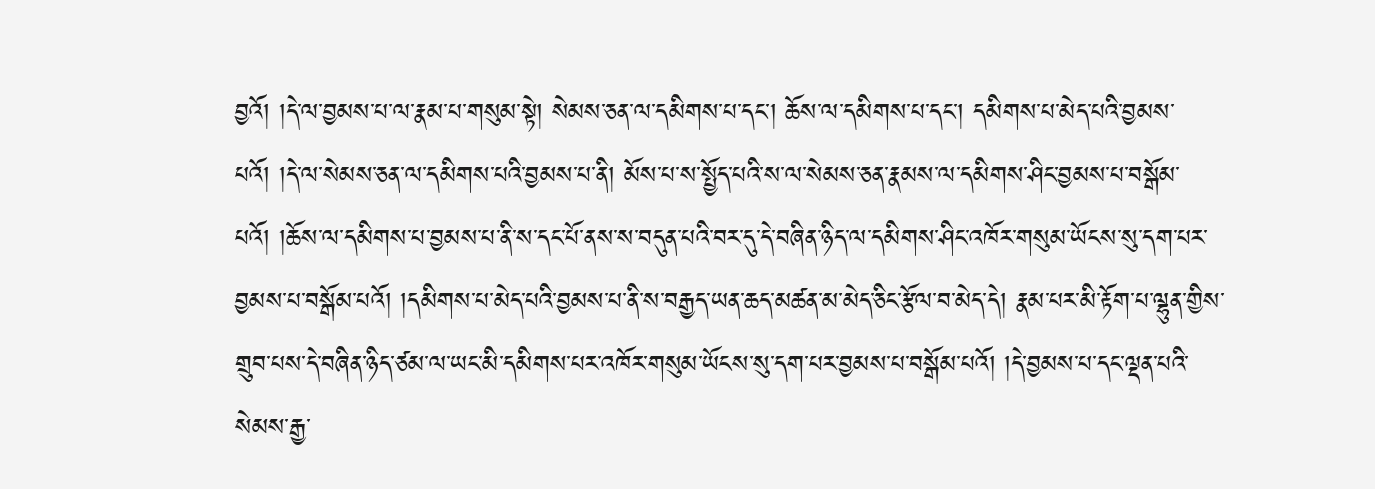བྱའོ། །དེ་ལ་བྱམས་པ་ལ་རྣམ་པ་གསུམ་སྟེ། སེམས་ཅན་ལ་དམིགས་པ་དང་། ཆོས་ལ་དམིགས་པ་དང་། དམིགས་པ་མེད་པའི་བྱམས་པའོ། །དེ་ལ་སེམས་ཅན་ལ་དམིགས་པའི་བྱམས་པ་ནི། མོས་པ་ས་སྤྱོད་པའི་ས་ལ་སེམས་ཅན་རྣམས་ལ་དམིགས་ཤིང་བྱམས་པ་བསྒོམ་པའོ། །ཆོས་ལ་དམིགས་པ་བྱམས་པ་ནི་ས་དང་པོ་ནས་ས་བདུན་པའི་བར་དུ་དེ་བཞིན་ཉིད་ལ་དམིགས་ཤིང་འཁོར་གསུམ་ཡོངས་སུ་དག་པར་བྱམས་པ་བསྒོམ་པའོ། །དམིགས་པ་མེད་པའི་བྱམས་པ་ནི་ས་བརྒྱད་ཡན་ཆད་མཚན་མ་མེད་ཅིང་རྩོལ་བ་མེད་དེ། རྣམ་པར་མི་རྟོག་པ་ལྷུན་གྱིས་གྲུབ་པས་དེ་བཞིན་ཉིད་ཙམ་ལ་ཡང་མི་དམིགས་པར་འཁོར་གསུམ་ཡོངས་སུ་དག་པར་བྱམས་པ་བསྒོམ་པའོ། །དེ་བྱམས་པ་དང་ལྡན་པའི་སེམས་རྒྱ་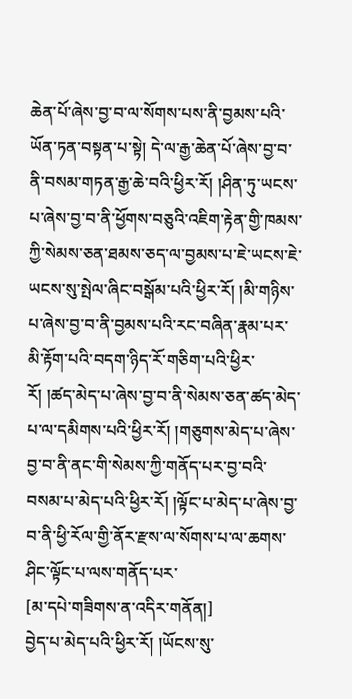ཆེན་པོ་ཞེས་བྱ་བ་ལ་སོགས་པས་ནི་བྱམས་པའི་ཡོན་ཏན་བསྟན་པ་སྟེ། དེ་ལ་རྒྱ་ཆེན་པོ་ཞེས་བྱ་བ་ནི་བསམ་གཏན་རྒྱ་ཆེ་བའི་ཕྱིར་རོ། །ཤིན་ཏུ་ཡངས་པ་ཞེས་བྱ་བ་ནི་ཕྱོགས་བཅུའི་འཇིག་རྟེན་གྱི་ཁམས་ཀྱི་སེམས་ཅན་ཐམས་ཅད་ལ་བྱམས་པ་ཇེ་ཡངས་ཇེ་ཡངས་སུ་སྤེལ་ཞིང་བསྒོམ་པའི་ཕྱིར་རོ། །མི་གཉིས་པ་ཞེས་བྱ་བ་ནི་བྱམས་པའི་རང་བཞིན་རྣམ་པར་མི་རྟོག་པའི་བདག་ཉིད་རོ་གཅིག་པའི་ཕྱིར་རོ། །ཚད་མེད་པ་ཞེས་བྱ་བ་ནི་སེམས་ཅན་ཚད་མེད་པ་ལ་དམིགས་པའི་ཕྱིར་རོ། །གཅུགས་མེད་པ་ཞེས་བྱ་བ་ནི་ནང་གི་སེམས་ཀྱི་གནོད་པར་བྱ་བའི་བསམ་པ་མེད་པའི་ཕྱིར་རོ། །ལྟོང་པ་མེད་པ་ཞེས་བྱ་བ་ནི་ཕྱི་རོལ་གྱི་ནོར་རྫས་ལ་སོགས་པ་ལ་ཆགས་ཤིང་ལྟོང་པ་ལས་གནོད་པར་
[མ་དཔེ་གཟིགས་ན་འདིར་གནོན།]
བྱེད་པ་མེད་པའི་ཕྱིར་རོ། །ཡོངས་སུ་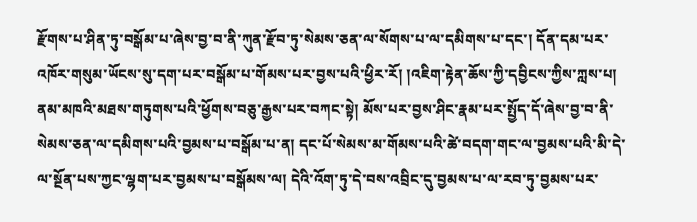རྫོགས་པ་ཤིན་ཏུ་བསྒོམ་པ་ཞེས་བྱ་བ་ནི་ཀུན་རྫོབ་ཏུ་སེམས་ཅན་ལ་སོགས་པ་ལ་དམིགས་པ་དང་། དོན་དམ་པར་འཁོར་གསུམ་ཡོངས་སུ་དག་པར་བསྒོམ་པ་གོམས་པར་བྱས་པའི་ཕྱིར་རོ། །འཇིག་རྟེན་ཆོས་ཀྱི་དབྱིངས་ཀྱིས་ཀླས་པ། ནམ་མཁའི་མཐས་གཏུགས་པའི་ཕྱོགས་བཅུ་རྒྱས་པར་བཀང་སྟེ། མོས་པར་བྱས་ཤིང་རྣམ་པར་སྤྱོད་དོ་ཞེས་བྱ་བ་ནི་སེམས་ཅན་ལ་དམིགས་པའི་བྱམས་པ་བསྒོམ་པ་ན། དང་པོ་སེམས་མ་གོམས་པའི་ཚེ་བདག་གང་ལ་བྱམས་པའི་མི་དེ་ལ་སྔོན་པས་ཀྱང་ལྷག་པར་བྱམས་པ་བསྒོམས་ལ། དེའི་འོག་ཏུ་དེ་བས་འབྲིང་དུ་བྱམས་པ་ལ་རབ་ཏུ་བྱམས་པར་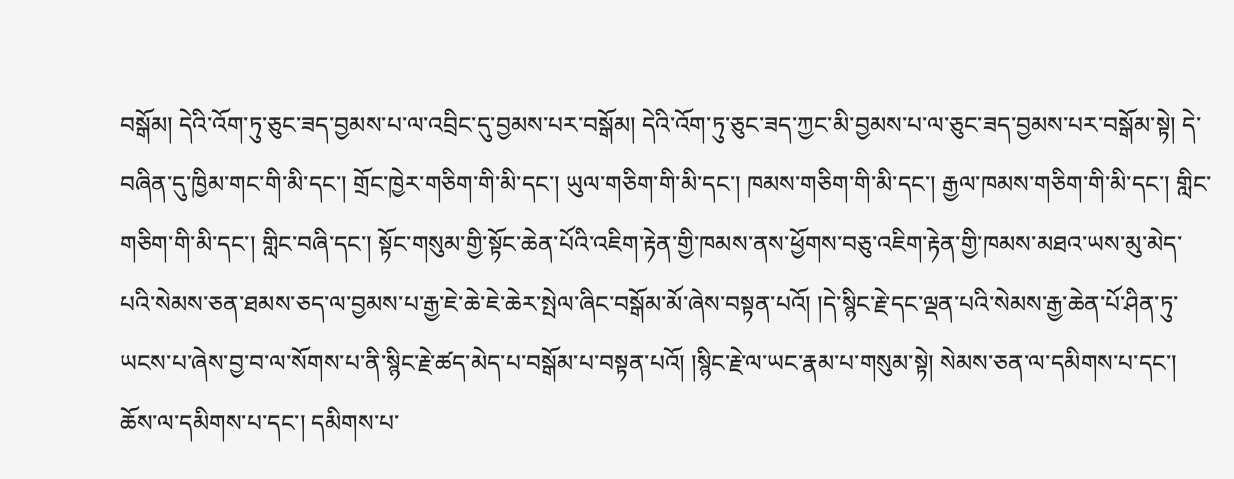བསྒོམ། དེའི་འོག་ཏུ་ཅུང་ཟད་བྱམས་པ་ལ་འབྲིང་དུ་བྱམས་པར་བསྒོམ། དེའི་འོག་ཏུ་ཅུང་ཟད་ཀྱང་མི་བྱམས་པ་ལ་ཅུང་ཟད་བྱམས་པར་བསྒོམ་སྟེ། དེ་བཞིན་དུ་ཁྱིམ་གང་གི་མི་དང་། གྲོང་ཁྱེར་གཅིག་གི་མི་དང་། ཡུལ་གཅིག་གི་མི་དང་། ཁམས་གཅིག་གི་མི་དང་། རྒྱལ་ཁམས་གཅིག་གི་མི་དང་། གླིང་གཅིག་གི་མི་དང་། གླིང་བཞི་དང་། སྟོང་གསུམ་གྱི་སྟོང་ཆེན་པོའི་འཇིག་རྟེན་གྱི་ཁམས་ནས་ཕྱོགས་བཅུ་འཇིག་རྟེན་གྱི་ཁམས་མཐའ་ཡས་མུ་མེད་པའི་སེམས་ཅན་ཐམས་ཅད་ལ་བྱམས་པ་རྒྱ་ཇེ་ཆེ་ཇེ་ཆེར་སྤེལ་ཞིང་བསྒོམ་མོ་ཞེས་བསྟན་པའོ། །དེ་སྙིང་རྗེ་དང་ལྡན་པའི་སེམས་རྒྱ་ཆེན་པོ་ཤིན་ཏུ་ཡངས་པ་ཞེས་བྱ་བ་ལ་སོགས་པ་ནི་སྙིང་རྗེ་ཚད་མེད་པ་བསྒོམ་པ་བསྟན་པའོ། །སྙིང་རྗེ་ལ་ཡང་རྣམ་པ་གསུམ་སྟེ། སེམས་ཅན་ལ་དམིགས་པ་དང་། ཆོས་ལ་དམིགས་པ་དང་། དམིགས་པ་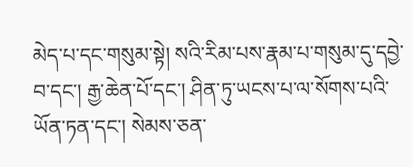མེད་པ་དང་གསུམ་སྟེ། སའི་རིམ་པས་རྣམ་པ་གསུམ་དུ་དབྱེ་བ་དང་། རྒྱ་ཆེན་པོ་དང་། ཤིན་ཏུ་ཡངས་པ་ལ་སོགས་པའི་ཡོན་ཏན་དང་། སེམས་ཅན་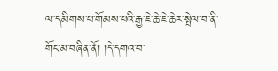ལ་དམིགས་པ་གོམས་པའི་རྒྱ་ཇེ་ཆེ་ཇེ་ཆེར་སྤེལ་བ་ནི་གོང་མ་བཞིན་ནོ། །དེ་དགའ་བ་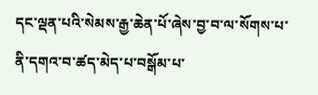དང་ལྡན་པའི་སེམས་རྒྱ་ཆེན་པོ་ཞེས་བྱ་བ་ལ་སོགས་པ་ནི་དགའ་བ་ཚད་མེད་པ་བསྒོམ་པ་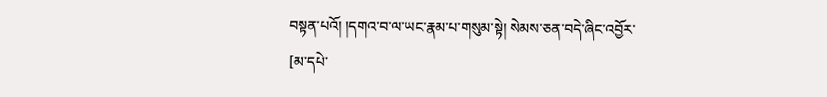བསྟན་པའོ། །དགའ་བ་ལ་ཡང་རྣམ་པ་གསུམ་སྟེ། སེམས་ཅན་བདེ་ཞིང་འབྱོར་
[མ་དཔེ་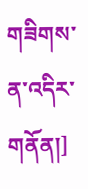གཟིགས་ན་འདིར་གནོན།]